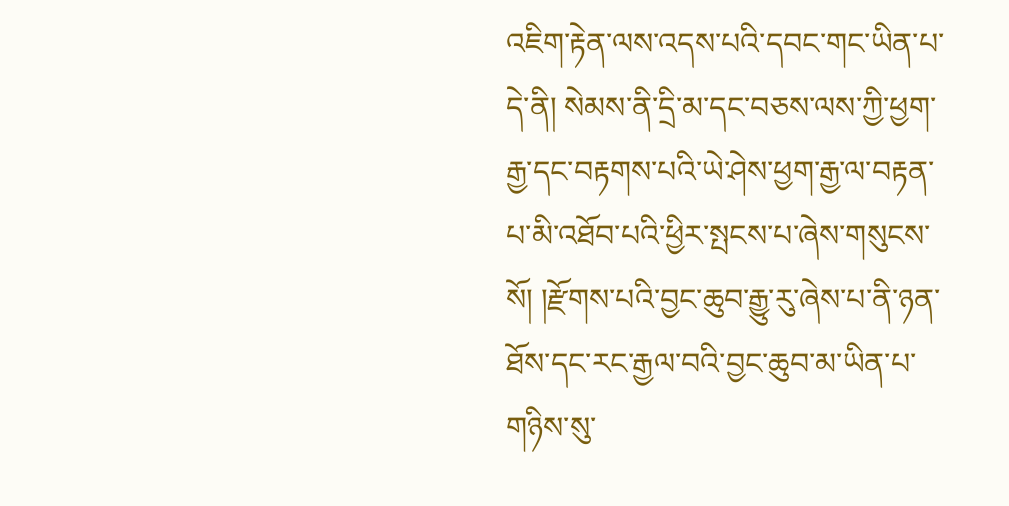འཇིག་རྟེན་ལས་འདས་པའི་དབང་གང་ཡིན་པ་དེ་ནི། སེམས་ནི་དྲི་མ་དང་བཅས་ལས་ཀྱི་ཕྱག་རྒྱ་དང་བརྟགས་པའི་ཡེ་ཤེས་ཕྱག་རྒྱ་ལ་བརྟན་པ་མི་འཐོབ་པའི་ཕྱིར་སྤངས་པ་ཞེས་གསུངས་སོ། །རྫོགས་པའི་བྱང་ཆུབ་རྒྱུ་རུ་ཞེས་པ་ནི་ཉན་ཐོས་དང་རང་རྒྱལ་བའི་བྱང་ཆུབ་མ་ཡིན་པ་གཉིས་སུ་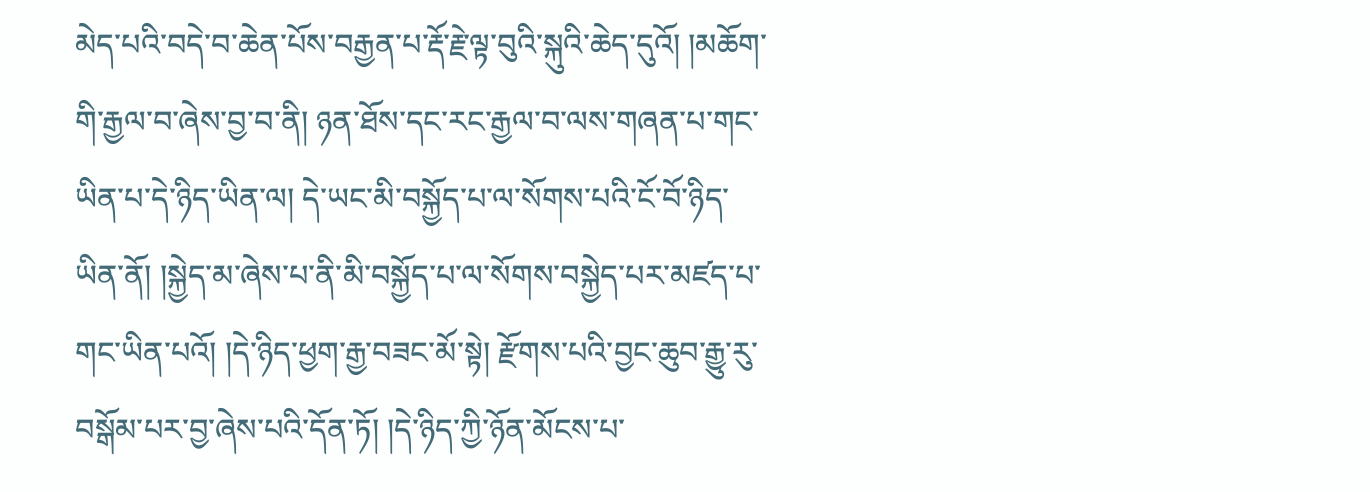མེད་པའི་བདེ་བ་ཆེན་པོས་བརྒྱན་པ་རྡོ་རྗེ་ལྟ་བུའི་སྐུའི་ཆེད་དུའོ། །མཆོག་གི་རྒྱལ་བ་ཞེས་བྱ་བ་ནི། ཉན་ཐོས་དང་རང་རྒྱལ་བ་ལས་གཞན་པ་གང་ཡིན་པ་དེ་ཉིད་ཡིན་ལ། དེ་ཡང་མི་བསྐྱོད་པ་ལ་སོགས་པའི་ངོ་བོ་ཉིད་ཡིན་ནོ། །སྐྱེད་མ་ཞེས་པ་ནི་མི་བསྐྱོད་པ་ལ་སོགས་བསྐྱེད་པར་མཛད་པ་གང་ཡིན་པའོ། །དེ་ཉིད་ཕྱག་རྒྱ་བཟང་མོ་སྟེ། རྫོགས་པའི་བྱང་ཆུབ་རྒྱུ་རུ་བསྒོམ་པར་བྱ་ཞེས་པའི་དོན་ཏོ། །དེ་ཉིད་ཀྱི་ཉོན་མོངས་པ་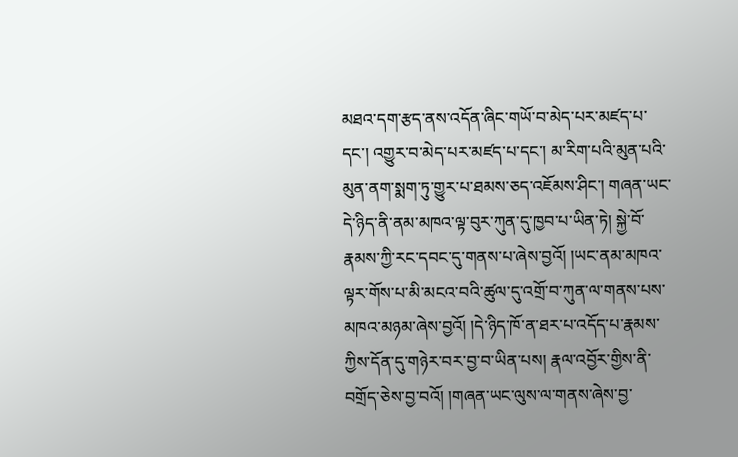མཐའ་དག་རྩད་ནས་འདོན་ཞིང་གཡོ་བ་མེད་པར་མཛད་པ་དང་། འགྱུར་བ་མེད་པར་མཛད་པ་དང་། མ་རིག་པའི་མུན་པའི་མུན་ནག་སྨག་ཏུ་གྱུར་པ་ཐམས་ཅད་འཇོམས་ཤིང་། གཞན་ཡང་དེ་ཉིད་ནི་ནམ་མཁའ་ལྟ་བུར་ཀུན་དུ་ཁྱབ་པ་ཡིན་ཏེ། སྐྱེ་བོ་རྣམས་ཀྱི་རང་དབང་དུ་གནས་པ་ཞེས་བྱའོ། །ཡང་ནམ་མཁའ་ལྟར་གོས་པ་མི་མངའ་བའི་ཚུལ་དུ་འགྲོ་བ་ཀུན་ལ་གནས་པས་མཁའ་མཉམ་ཞེས་བྱའོ། །དེ་ཉིད་ཁོ་ན་ཐར་པ་འདོད་པ་རྣམས་ཀྱིས་དོན་དུ་གཉེར་བར་བྱ་བ་ཡིན་པས། རྣལ་འབྱོར་གྱིས་ནི་བགྲོད་ཅེས་བྱ་བའོ། །གཞན་ཡང་ལུས་ལ་གནས་ཞེས་བྱ་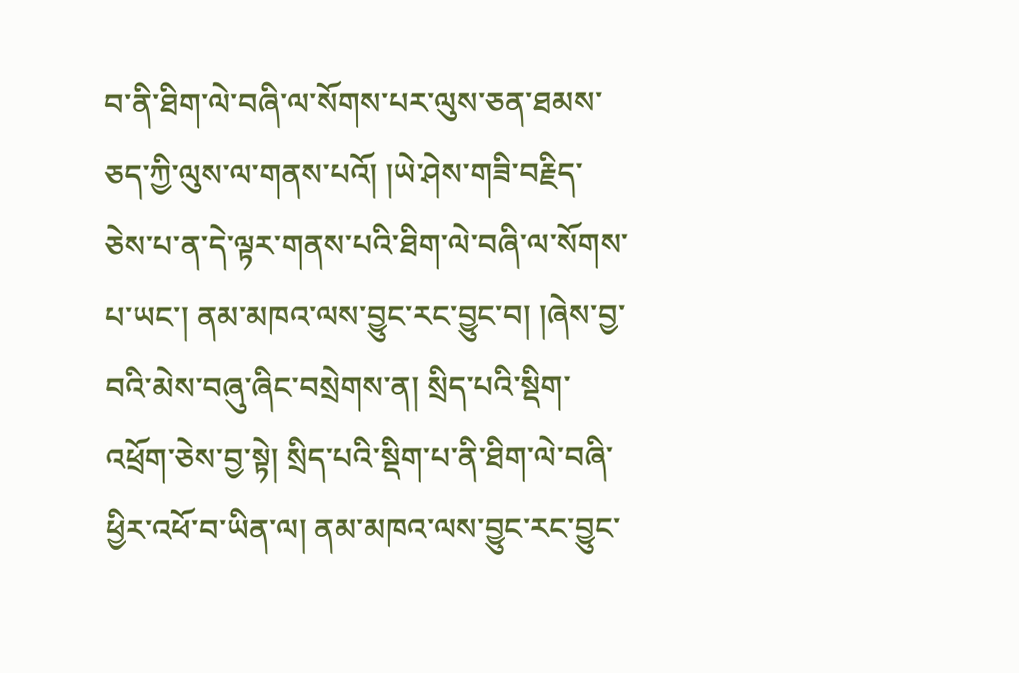བ་ནི་ཐིག་ལེ་བཞི་ལ་སོགས་པར་ལུས་ཅན་ཐམས་ཅད་ཀྱི་ལུས་ལ་གནས་པའོ། །ཡེ་ཤེས་གཟི་བརྗིད་ཅེས་པ་ན་དེ་ལྟར་གནས་པའི་ཐིག་ལེ་བཞི་ལ་སོགས་པ་ཡང་། ནམ་མཁའ་ལས་བྱུང་རང་བྱུང་བ། །ཞེས་བྱ་བའི་མེས་བཞུ་ཞིང་བསྲེགས་ན། སྲིད་པའི་སྡིག་འཕྲོག་ཅེས་བྱ་སྟེ། སྲིད་པའི་སྡིག་པ་ནི་ཐིག་ལེ་བཞི་ཕྱིར་འཕོ་བ་ཡིན་ལ། ནམ་མཁའ་ལས་བྱུང་རང་བྱུང་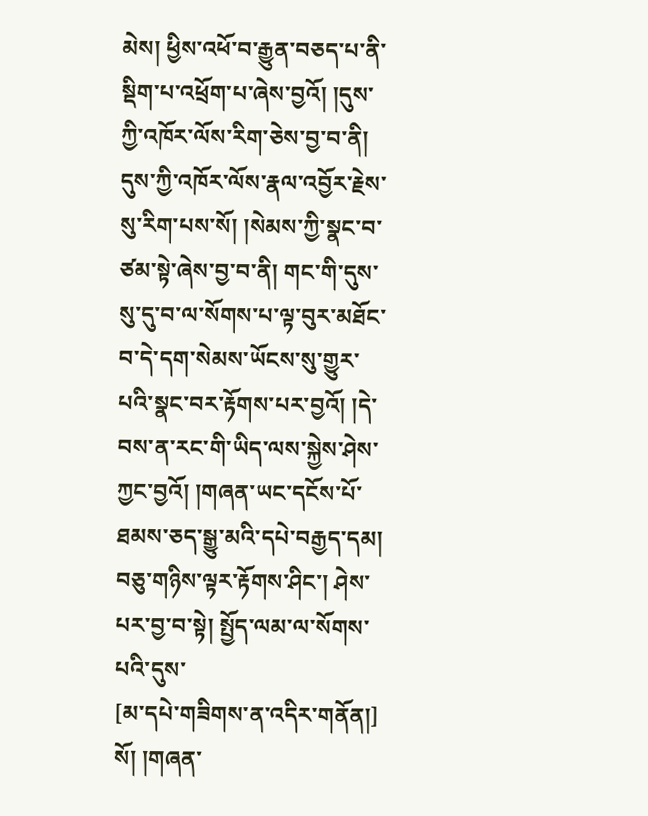མེས། ཕྱིས་འཕོ་བ་རྒྱུན་བཅད་པ་ནི་སྡིག་པ་འཕྲོག་པ་ཞེས་བྱའོ། །དུས་ཀྱི་འཁོར་ལོས་རིག་ཅེས་བྱ་བ་ནི། དུས་ཀྱི་འཁོར་ལོས་རྣལ་འབྱོར་རྗེས་སུ་རིག་པས་སོ། །སེམས་ཀྱི་སྣང་བ་ཙམ་སྟེ་ཞེས་བྱ་བ་ནི། གང་གི་དུས་སུ་དུ་བ་ལ་སོགས་པ་ལྟ་བུར་མཐོང་བ་དེ་དག་སེམས་ཡོངས་སུ་གྱུར་པའི་སྣང་བར་རྟོགས་པར་བྱའོ། །དེ་བས་ན་རང་གི་ཡིད་ལས་སྐྱེས་ཤེས་ཀྱང་བྱའོ། །གཞན་ཡང་དངོས་པོ་ཐམས་ཅད་སྒྱུ་མའི་དཔེ་བརྒྱད་དམ། བཅུ་གཉིས་ལྟར་རྟོགས་ཤིང་། ཤེས་པར་བྱ་བ་སྟེ། སྤྱོད་ལམ་ལ་སོགས་པའི་དུས་
[མ་དཔེ་གཟིགས་ན་འདིར་གནོན།]
སོ། །གཞན་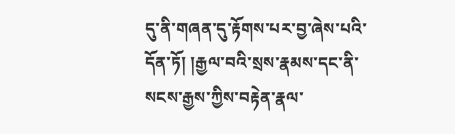དུ་ནི་གཞན་དུ་རྟོགས་པར་བྱ་ཞེས་པའི་དོན་ཏོ། །རྒྱལ་བའི་སྲས་རྣམས་དང་ནི་སངས་རྒྱས་ཀྱིས་བརྟེན་རྣལ་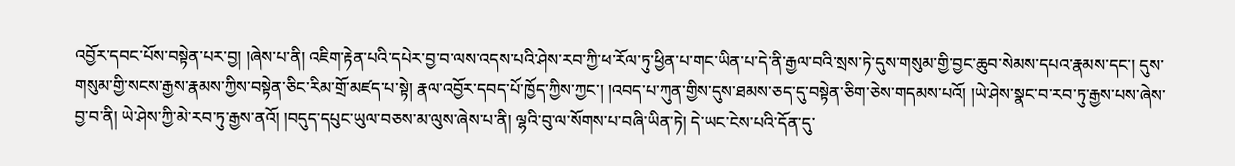འབྱོར་དབང་པོས་བསྟེན་པར་བྱ། །ཞེས་པ་ནི། འཇིག་རྟེན་པའི་དཔེར་བྱ་བ་ལས་འདས་པའི་ཤེས་རབ་ཀྱི་ཕ་རོལ་ཏུ་ཕྱིན་པ་གང་ཡིན་པ་དེ་ནི་རྒྱལ་བའི་སྲས་ཏེ་དུས་གསུམ་གྱི་བྱང་ཆུབ་སེམས་དཔའ་རྣམས་དང་། དུས་གསུམ་གྱི་སངས་རྒྱས་རྣམས་ཀྱིས་བསྟེན་ཅིང་རིམ་གྲོ་མཛད་པ་སྟེ། རྣལ་འབྱོར་དབད་པོ་ཁྱོད་ཀྱིས་ཀྱང་། །འབད་པ་ཀུན་གྱིས་དུས་ཐམས་ཅད་དུ་བསྟེན་ཅིག་ཅེས་གདམས་པའོ། །ཡེ་ཤེས་སྣང་བ་རབ་ཏུ་རྒྱས་པས་ཞེས་བྱ་བ་ནི། ཡེ་ཤེས་ཀྱི་མེ་རབ་ཏུ་རྒྱས་ནའོ། །བདུད་དཔུང་ཡུལ་བཅས་མ་ལུས་ཞེས་པ་ནི། ལྷའི་བུ་ལ་སོགས་པ་བཞི་ཡིན་ཏེ། དེ་ཡང་ངེས་པའི་དོན་དུ་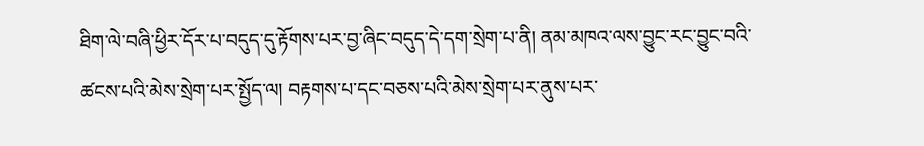ཐིག་ལེ་བཞི་ཕྱིར་དོར་པ་བདུད་དུ་རྟོགས་པར་བྱ་ཞིང་བདུད་དེ་དག་སྲེག་པ་ནི། ནམ་མཁའ་ལས་བྱུང་རང་བྱུང་བའི་ཚངས་པའི་མེས་སྲེག་པར་སྤྱོད་ལ། བརྟགས་པ་དང་བཅས་པའི་མེས་སྲེག་པར་ནུས་པར་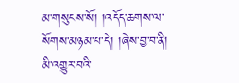མ་གསུངས་སོ། །འདོད་ཆགས་ལ་སོགས་མཉམ་པ་དེ། །ཞེས་བྱ་བ་ནི། མི་འགྱུར་བའི་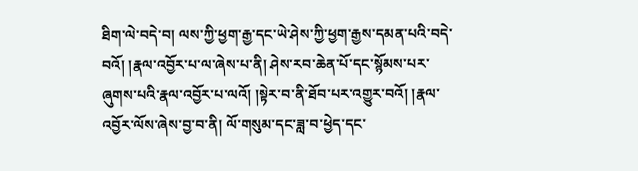ཐིག་ལེ་བདེ་བ། ལས་ཀྱི་ཕྱག་རྒྱ་དང་ཡེ་ཤེས་ཀྱི་ཕྱག་རྒྱས་དམན་པའི་བདེ་བའོ། །རྣལ་འབྱོར་པ་ལ་ཞེས་པ་ནི། ཤེས་རབ་ཆེན་པོ་དང་སྙོམས་པར་ཞུགས་པའི་རྣལ་འབྱོར་པ་ལའོ། །སྟེར་བ་ནི་ཐོབ་པར་འགྱུར་བའོ། །རྣལ་འབྱོར་ལོས་ཞེས་བྱ་བ་ནི། ལོ་གསུམ་དང་ཟླ་བ་ཕྱེད་དང་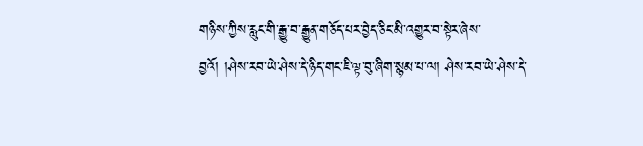གཉིས་ཀྱིས་རླུང་གི་རྒྱུ་བ་རྒྱུན་གཅོད་པར་བྱེད་ཅིང་མི་འགྱུར་བ་སྟེར་ཞེས་བྱའོ། །ཤེས་རབ་ཡེ་ཤེས་དེ་ཉིད་གང་ཇི་ལྟ་བུ་ཞིག་སྙམ་པ་ལ། ཤེས་རབ་ཡེ་ཤེས་དེ་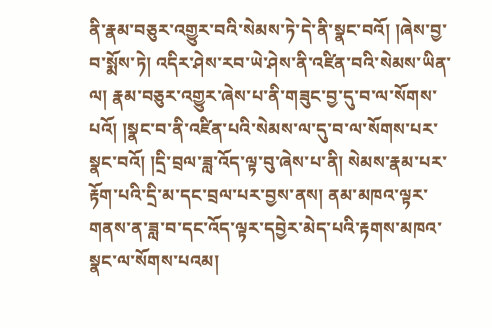ནི་རྣམ་བཅུར་འགྱུར་བའི་སེམས་ཏེ་དེ་ནི་སྣང་བའོ། །ཞེས་བྱ་བ་སྨོས་ཏེ། འདིར་ཤེས་རབ་ཡེ་ཤེས་ནི་འཛིན་བའི་སེམས་ཡིན་ལ། རྣམ་བཅུར་འགྱུར་ཞེས་པ་ནི་གཟུང་བྱ་དུ་བ་ལ་སོགས་པའོ། །སྣང་བ་ནི་འཛིན་པའི་སེམས་ལ་དུ་བ་ལ་སོགས་པར་སྣང་བའོ། །དྲི་བྲལ་ཟླ་འོད་ལྟ་བུ་ཞེས་པ་ནི། སེམས་རྣམ་པར་རྟོག་པའི་དྲི་མ་དང་བྲལ་པར་བྱས་ནས། ནམ་མཁའ་ལྟར་གནས་ན་ཟླ་བ་དང་འོད་ལྟར་དབྱེར་མེད་པའི་རྟགས་མཁའ་སྣང་ལ་སོགས་པའམ།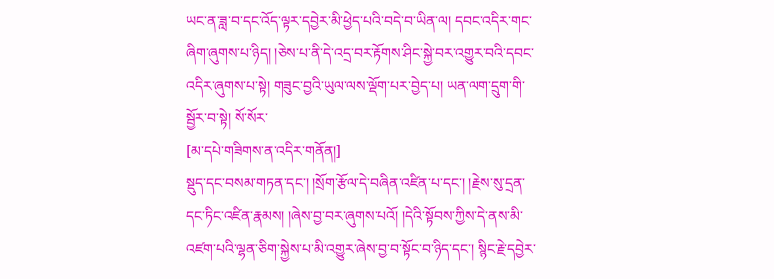ཡང་ན་ཟླ་བ་དང་འོད་ལྟར་དབྱེར་མི་ཕྱེད་པའི་བདེ་བ་ཡིན་ལ། དབང་འདིར་གང་ཞིག་ཞུགས་པ་ཉིད། །ཅེས་པ་ནི་དེ་འདྲ་བར་རྟོགས་ཤིང་སྐྱེ་བར་འགྱུར་བའི་དབང་འདིར་ཞུགས་པ་སྟེ། གཟུང་བྱའི་ཡུལ་ལས་ལྡོག་པར་བྱེད་པ། ཡན་ལག་དྲུག་གི་སྦྱོར་བ་སྟེ། སོ་སོར་
[མ་དཔེ་གཟིགས་ན་འདིར་གནོན།]
སྡུད་དང་བསམ་གཏན་དང་། །སྲོག་རྩོལ་དེ་བཞིན་འཛིན་པ་དང་། །རྗེས་སུ་དྲན་དང་ཏིང་འཛིན་རྣམས། །ཞེས་བྱ་བར་ཞུགས་པའོ། །དེའི་སྟོབས་ཀྱིས་དེ་ནས་མི་འཛག་པའི་ལྷན་ཅིག་སྐྱེས་པ་མི་འགྱུར་ཞེས་བྱ་བ་སྟོང་བ་ཉིད་དང་། སྙིང་རྗེ་དབྱེར་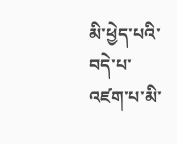མི་ཕྱེད་པའི་བདེ་པ་འཛག་པ་མི་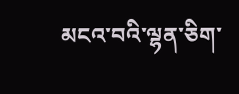མངའ་བའི་ལྷན་ཅིག་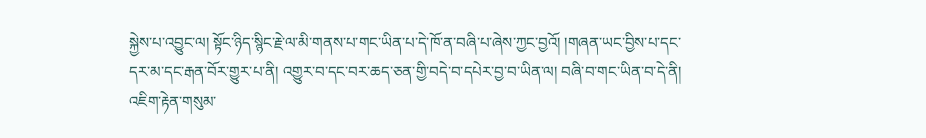སྐྱེས་པ་འབྱུང་ལ། སྟོང་ཉིད་སྙིང་རྗེ་ལ་མི་གནས་པ་གང་ཡིན་པ་དེ་ཁོ་ན་བཞི་པ་ཞེས་ཀྱང་བྱའོ། །གཞན་ཡང་བྱིས་པ་དང་དར་མ་དང་རྒན་བོར་གྱུར་པ་ནི། འགྱུར་བ་དང་བར་ཆད་ཅན་གྱི་བདེ་བ་དཔེར་བྱ་བ་ཡིན་ལ། བཞི་བ་གང་ཡིན་བ་དེ་ནི། འཇིག་རྟེན་གསུམ་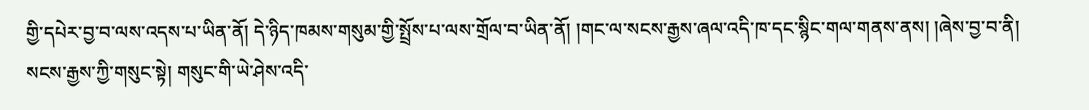གྱི་དཔེར་བྱ་བ་ལས་འདས་པ་ཡིན་ནོ། དེ་ཉིད་ཁམས་གསུམ་གྱི་སྤྲོས་པ་ལས་གྲོལ་བ་ཡིན་ནོ། །གང་ལ་སངས་རྒྱས་ཞལ་འདི་ཁ་དང་སྙིང་གལ་གནས་ནས། །ཞེས་བྱ་བ་ནི། སངས་རྒྱས་ཀྱི་གསུང་སྟེ། གསུང་གི་ཡེ་ཤེས་འདི་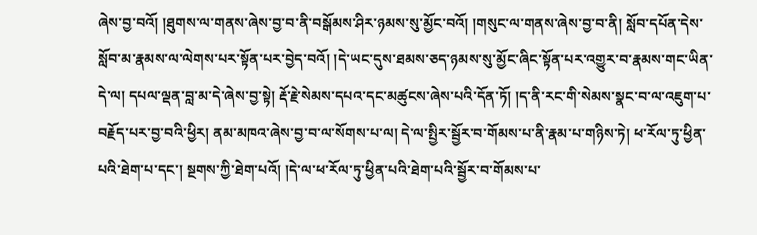ཞེས་བྱ་བའོ། །ཐུགས་ལ་གནས་ཞེས་བྱ་བ་ནི་བསྒོམས་ཤིར་ཉམས་སུ་མྱོང་བའོ། །གསུང་ལ་གནས་ཞེས་བྱ་བ་ནི། སློབ་དཔོན་དེས་སློབ་མ་རྣམས་ལ་ལེགས་པར་སྟོན་པར་བྱེད་བའོ། །དེ་ཡང་དུས་ཐམས་ཅད་ཉམས་སུ་མྱོང་ཞིང་སྟོན་པར་འགྱུར་བ་རྣམས་གང་ཡིན་དེ་ལ། དཔལ་ལྡན་བླ་མ་དེ་ཞེས་བྱ་སྟེ། རྡོ་རྗེ་སེམས་དཔའ་དང་མཚུངས་ཞེས་པའི་དོན་ཏོ། །ད་ནི་རང་གི་སེམས་སྣང་བ་ལ་འཇུག་པ་བརྗོད་པར་བྱ་བའི་ཕྱིར། ནམ་མཁའ་ཞེས་བྱ་བ་ལ་སོགས་པ་ལ། དེ་ལ་སྤྱིར་སྦྱོར་བ་གོམས་པ་ནི་རྣམ་པ་གཉིས་ཏེ། ཕ་རོལ་ཏུ་ཕྱིན་པའི་ཐེག་པ་དང་། སྔགས་ཀྱི་ཐེག་པའོ། །དེ་ལ་ཕ་རོལ་ཏུ་ཕྱིན་པའི་ཐེག་པའི་སྦྱོར་བ་གོམས་པ་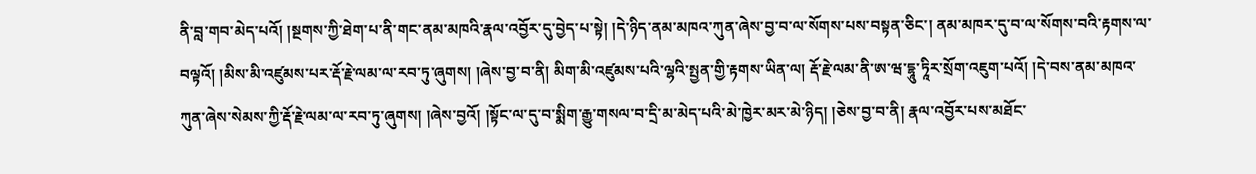ནི་བླ་གབ་མེད་པའོ། །སྔགས་ཀྱི་ཐེག་པ་ནི་གང་ནམ་མཁའི་རྣལ་འབྱོར་དུ་བྱེད་པ་སྟེ། །དེ་ཉིད་ནམ་མཁའ་ཀུན་ཞེས་བྱ་བ་ལ་སོགས་པས་བསྟན་ཅིང་། ནམ་མཁར་དུ་བ་ལ་སོགས་བའི་རྟགས་ལ་བལྟའོ། །མིས་མི་འཛུམས་པར་རྡོ་རྗེ་ལམ་ལ་རབ་ཏུ་ཞུགས། །ཞེས་བྱ་བ་ནི། མིག་མི་འཛུམས་པའི་ལྷའི་སྤྱན་གྱི་རྟགས་ཡིན་ལ། རྡོ་རྗེ་ལམ་ནི་ཨ་ཝ་དྷཱུ་ཏཱིར་སྲོག་འཇུག་པའོ། །དེ་བས་ནམ་མཁའ་ཀུན་ཞེས་སེམས་ཀྱི་རྡོ་རྗེ་ལམ་ལ་རབ་ཏུ་ཞུགས། །ཞེས་བྱའོ། །སྟོང་ལ་དུ་བ་སྨིག་རྒྱུ་གསལ་བ་དྲི་མ་མེད་པའི་མེ་ཁྱེར་མར་མེ་ཉིད། །ཅེས་བྱ་བ་ནི། རྣལ་འབྱོར་པས་མཐོང་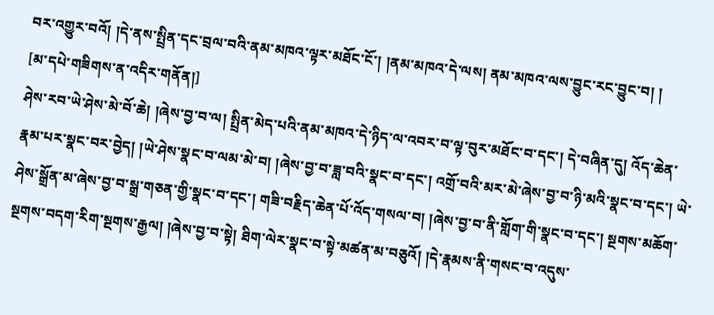བར་འགྱུར་བའོ། །དེ་ནས་སྤྲིན་དང་བྲལ་བའི་ནམ་མཁའ་ལྟར་མཐོང་ངོ་། །ནམ་མཁའ་དེ་ལས། ནམ་མཁའ་ལས་བྱུང་རང་བྱུང་བ། །
[མ་དཔེ་གཟིགས་ན་འདིར་གནོན།]
ཤེས་རབ་ཡེ་ཤེས་མེ་བོ་ཆེ། །ཞེས་བྱ་བ་ལ། སྤྲིན་མེད་པའི་ནམ་མཁའ་དེ་ཉིད་ལ་འབར་བ་ལྟ་བུར་མཐོང་བ་དང་། དེ་བཞིན་དུ། འོད་ཆེན་རྣམ་པར་སྣང་བར་བྱེད། །ཡེ་ཤེས་སྣང་བ་ལམ་མེ་བ། །ཞེས་བྱ་བ་ཟླ་བའི་སྣང་བ་དང་། འགྲོ་བའི་མར་མེ་ཞེས་བྱ་བ་ཉི་མའི་སྣང་བ་དང་། ཡེ་ཤེས་སྒྲོན་མ་ཞེས་བྱ་བ་སྒྲ་གཅན་གྱི་སྣང་བ་དང་། གཟི་བརྗིད་ཆེན་པོ་འོད་གསལ་བ། །ཞེས་བྱ་བ་ནི་གློག་གི་སྣང་བ་དང་། སྔགས་མཆོག་སྔགས་བདག་རིག་སྔགས་རྒྱལ། །ཞེས་བྱ་བ་སྟེ། ཐིག་ལེར་སྣང་བ་སྟེ་མཚན་མ་བཅུའོ། །དེ་རྣམས་ནི་གསང་བ་འདུས་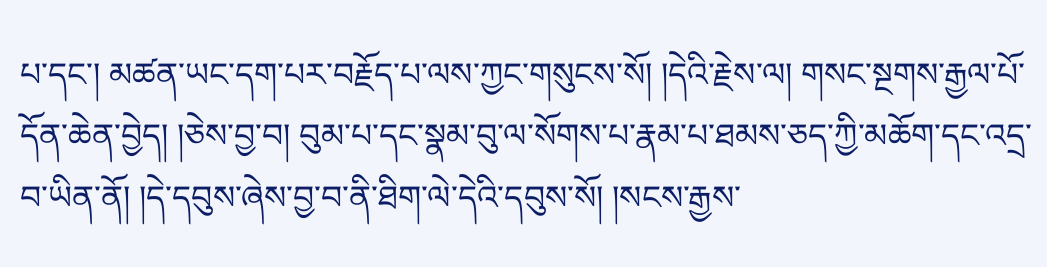པ་དང་། མཚན་ཡང་དག་པར་བརྗོད་པ་ལས་ཀྱང་གསུངས་སོ། །དེའི་རྗེས་ལ། གསང་སྔགས་རྒྱལ་པོ་དོན་ཆེན་བྱེད། །ཅེས་བྱ་བ། བུམ་པ་དང་སྣམ་བུ་ལ་སོགས་པ་རྣམ་པ་ཐམས་ཅད་ཀྱི་མཆོག་དང་འདྲ་བ་ཡིན་ནོ། །དེ་དབུས་ཞེས་བྱ་བ་ནི་ཐིག་ལེ་དེའི་དབུས་སོ། །སངས་རྒྱས་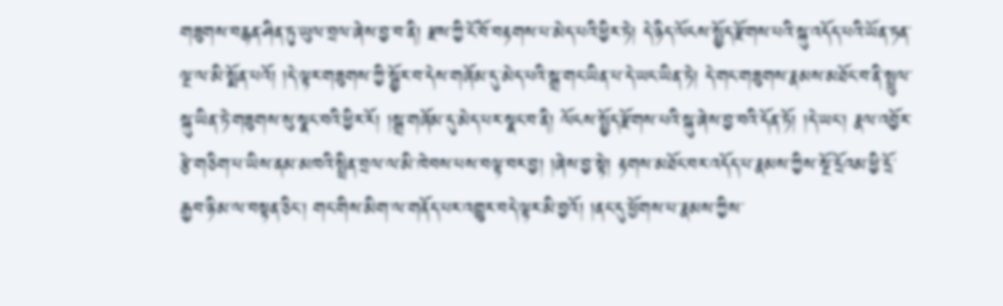གཟུགས་བརྙན་ཤིན་ཏུ་ཡུལ་བྲལ་ཞེས་བྱ་བ་ནི། རྫས་ཀྱི་ངོ་བོ་བརྟགས་པ་མེད་པའི་ཕྱིར་ཏེ། དེ་ཉིད་ལོངས་སྤྱོད་རྫོགས་པའི་སྐུ་འདོད་པའི་ཡོན་ཏན་ལྔ་ལ་མི་སྨོན་པའོ། །དེ་ལྟར་གཟུགས་ཀྱི་སྦྱོར་བ་དེས་གཞོམ་དུ་མེད་པའི་སྒྲ་གང་ཡིན་པ་དེ་ཡང་ཡིན་ཏེ། དེ་གང་གཟུགས་རྣམས་མཐོང་བ་ནི་སྤྲུལ་སྐུ་ཡིན་ཏེ་གཟུགས་སུ་སྣང་བའི་ཕྱིར་རོ། །སྒྲ་གཞོམ་དུ་མེད་པར་སྣང་བ་ནི། ལོངས་སྤྱོད་རྫོགས་པའི་སྐུ་ཞེས་བྱ་བའི་དོན་ཏོ། །དེ་ཡང་། རྣལ་འབྱོར་རྩེ་གཅིག་པ་ཡིས་ནམ་མཁའི་སྤྲིན་བྲལ་ལ་མི་ཁེབས་པས་བལྟ་བར་བྱ། །ཞེས་བྱ་སྟེ། རྟགས་མཐོང་བར་འདོད་པ་རྣམས་ཀྱིས་སྔོ་དྲོའམ་ཕྱི་དྲོ་རྒྱབ་ཉི་མ་ལ་བསྟན་ཅིང་། གང་གིས་མིག་ལ་གནོད་པར་འགྱུར་བདེ་ལྟར་མི་བྱའོ། །ནང་དུ་ཕྱོགས་པ་རྣམས་ཀྱིས་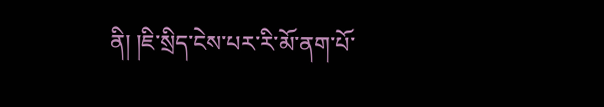ནི། །ཇི་སྲིད་ངེས་པར་རི་མོ་ནག་པོ་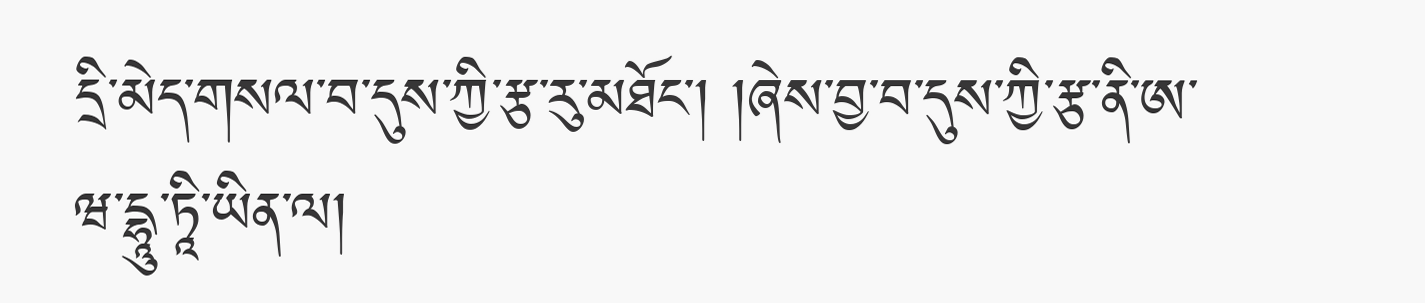དྲི་མེད་གསལ་བ་དུས་ཀྱི་རྩ་རུ་མཐོང་། །ཞེས་བྱ་བ་དུས་ཀྱི་རྩ་ནི་ཨ་ཝ་དྷཱུ་ཏཱི་ཡིན་ལ།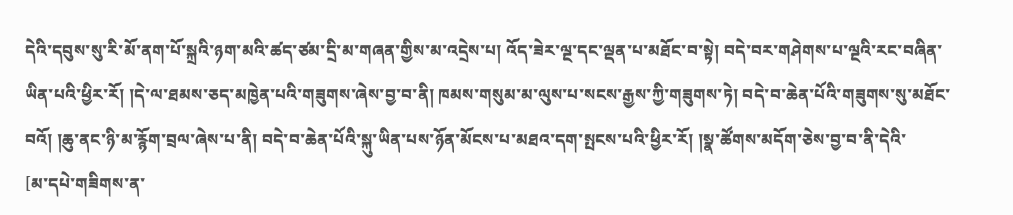དེའི་དབུས་སུ་རི་མོ་ནག་པོ་སྐྲའི་ཉག་མའི་ཚད་ཙམ་དྲི་མ་གཞན་གྱིས་མ་འདྲེས་པ། འོད་ཟེར་ལྔ་དང་ལྡན་པ་མཐོང་བ་སྟེ། བདེ་བར་གཤེགས་པ་ལྔའི་རང་བཞིན་ཡིན་པའི་ཕྱིར་རོ། །དེ་ལ་ཐམས་ཅད་མཁྱེན་པའི་གཟུགས་ཞེས་བྱ་བ་ནི། ཁམས་གསུམ་མ་ལུས་པ་སངས་རྒྱས་ཀྱི་གཟུགས་ཏེ། བདེ་བ་ཆེན་པོའི་གཟུགས་སུ་མཐོང་བའོ། །ཆུ་ནང་ཉི་མ་རྙོག་བྲལ་ཞེས་པ་ནི། བདེ་བ་ཆེན་པོའི་སྐུ་ཡིན་པས་ཉོན་མོངས་པ་མཐའ་དག་སྤངས་པའི་ཕྱིར་རོ། །སྣ་ཚོགས་མདོག་ཅེས་བྱ་བ་ནི་དེའི་
[མ་དཔེ་གཟིགས་ན་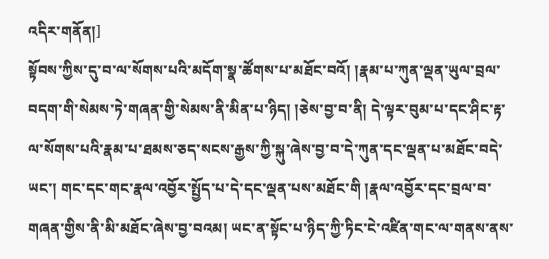འདིར་གནོན།]
སྟོབས་ཀྱིས་དུ་བ་ལ་སོགས་པའི་མདོག་སྣ་ཚོགས་པ་མཐོང་བའོ། །རྣམ་པ་ཀུན་ལྡན་ཡུལ་བྲལ་བདག་གི་སེམས་ཏེ་གཞན་གྱི་སེམས་ནི་མིན་པ་ཉིད། །ཅེས་བྱ་བ་ནི། དེ་ལྟར་བུམ་པ་དང་ཤིང་རྟ་ལ་སོགས་པའི་རྣམ་པ་ཐམས་ཅད་སངས་རྒྱས་ཀྱི་སྐུ་ཞེས་བྱ་བ་དེ་ཀུན་དང་ལྡན་པ་མཐོང་བདེ་ཡང་། གང་དང་གང་རྣལ་འབྱོར་སྤྱོད་པ་དེ་དང་ལྡན་པས་མཐོང་གི །རྣལ་འབྱོར་དང་བྲལ་བ་གཞན་གྱིས་ནི་མི་མཐོང་ཞེས་བྱ་བའམ། ཡང་ན་སྟོང་པ་ཉིད་ཀྱི་ཏིང་ངེ་འཛིན་གང་ལ་གནས་ནས་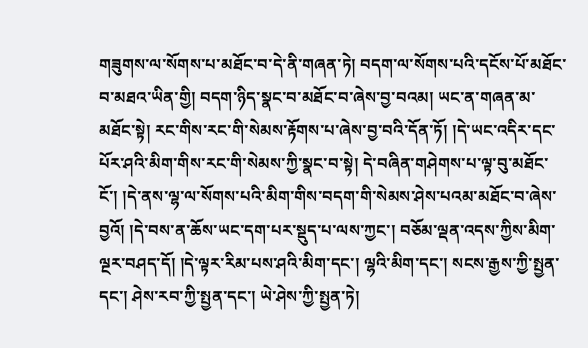གཟུགས་ལ་སོགས་པ་མཐོང་བ་དེ་ནི་གཞན་ཏེ། བདག་ལ་སོགས་པའི་དངོས་པོ་མཐོང་བ་མཐའ་ཡིན་གྱི། བདག་ཉིད་སྣང་བ་མཐོང་བ་ཞེས་བྱ་བའམ། ཡང་ན་གཞན་མ་མཐོང་སྟེ། རང་གིས་རང་གི་སེམས་རྟོགས་པ་ཞེས་བྱ་བའི་དོན་ཏོ། །དེ་ཡང་འདིར་དང་པོར་ཤའི་མིག་གིས་རང་གི་སེམས་ཀྱི་སྣང་བ་སྟེ། དེ་བཞིན་གཤེགས་པ་ལྟ་བུ་མཐོང་ངོ་། །དེ་ནས་ལྷ་ལ་སོགས་པའི་མིག་གིས་བདག་གི་སེམས་ཤེས་པའམ་མཐོང་བ་ཞེས་བྱའོ། །དེ་བས་ན་ཆོས་ཡང་དག་པར་སྡུད་པ་ལས་ཀྱང་། བཅོམ་ལྡན་འདས་ཀྱིས་མིག་ལྔར་བཤད་དོ། །དེ་ལྟར་རིམ་པས་ཤའི་མིག་དང་། ལྷའི་མིག་དང་། སངས་རྒྱས་ཀྱི་སྤྱན་དང་། ཤེས་རབ་ཀྱི་སྤྱན་དང་། ཡེ་ཤེས་ཀྱི་སྤྱན་ཏེ།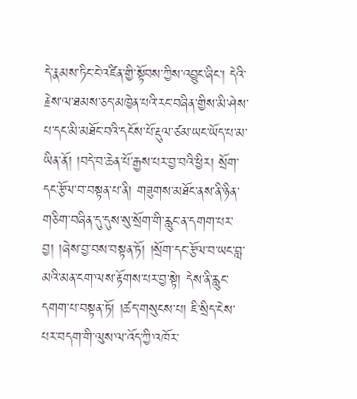དེ་རྣམས་ཏིང་ངེ་འཛིན་གྱི་སྟོབས་ཀྱིས་འབྱུང་ཞིང་། དེའི་རྗེས་ལ་ཐམས་ཅད་མཁྱེན་པའི་རང་བཞིན་གྱིས་མི་ཤེས་པ་དང་མི་མཐོང་བའི་དངོས་པོ་རྡུལ་ཙམ་ཡང་ཡོད་པ་མ་ཡིན་ནོ། །བདེ་བ་ཆེན་པོ་རྒྱས་པར་བྱ་བའི་ཕྱིར། སྲོག་དང་རྩོལ་བ་བསྟན་པ་ནི། གཟུགས་མཐོང་ནས་ནི་ཉིན་གཅིག་བཞིན་དུ་དུས་སུ་སྲོག་གི་རླུང་ན་དགག་པར་བྱ། །ཞེས་བྱ་བས་བསྟན་ཏོ། །སྲོག་དང་རྩོལ་བ་ཡང་བླ་མའི་མན་ངག་ལས་རྟོགས་པར་བྱ་སྟེ། དེས་ནི་རླུང་དགག་པ་བསྟན་ཏོ། །ཚད་གསུངས་པ། ཇི་སྲིད་ངེས་པར་བདག་གི་ལུས་ལ་འོད་ཀྱི་འཁོར་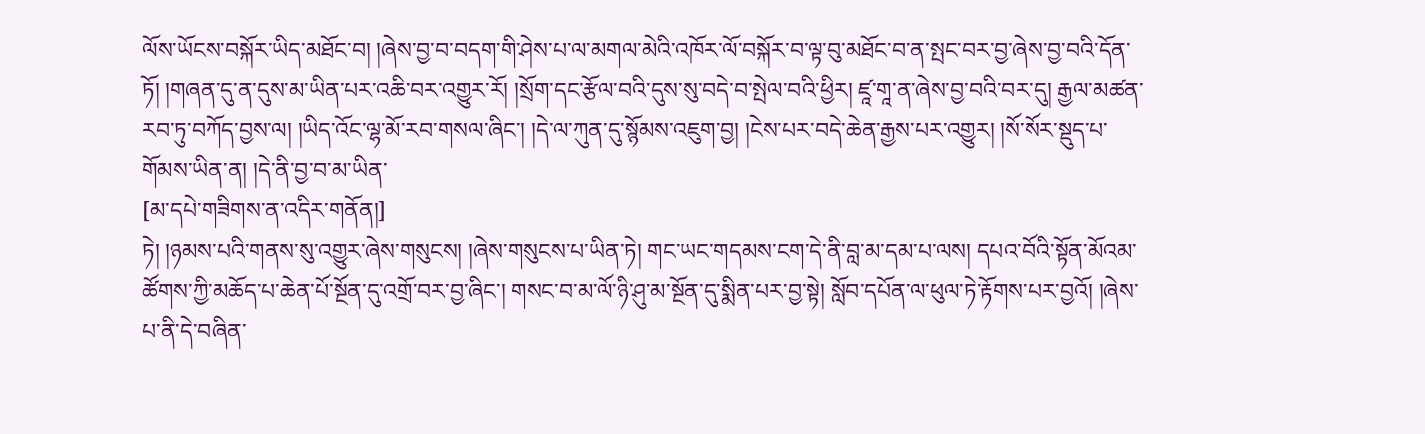ལོས་ཡོངས་བསྐོར་ཡིད་མཐོང་བ། །ཞེས་བྱ་བ་བདག་གི་ཤེས་པ་ལ་མགལ་མེའི་འཁོར་ལོ་བསྐོར་བ་ལྟ་བུ་མཐོང་བ་ན་སྤང་བར་བྱ་ཞེས་བྱ་བའི་དོན་ཏོ། །གཞན་དུ་ན་དུས་མ་ཡིན་པར་འཆི་བར་འགྱུར་རོ། །སྲོག་དང་རྩོལ་བའི་དུས་སུ་བདེ་བ་སྤེལ་བའི་ཕྱིར། ཛཱ་གཱ་ན་ཞེས་བྱ་བའི་བར་དུ། རྒྱལ་མཚན་རབ་ཏུ་བཀོད་བྱས་ལ། །ཡིད་འོང་ལྷ་མོ་རབ་གསལ་ཞིང་། །དེ་ལ་ཀུན་དུ་སྙོམས་འཇུག་བྱ། །ངེས་པར་བདེ་ཆེན་རྒྱས་པར་འགྱུར། །སོ་སོར་སྡུད་པ་གོམས་ཡིན་ན། །དེ་ནི་བྱ་བ་མ་ཡིན་
[མ་དཔེ་གཟིགས་ན་འདིར་གནོན།]
ཏེ། །ཉམས་པའི་གནས་སུ་འགྱུར་ཞེས་གསུངས། །ཞེས་གསུངས་པ་ཡིན་ཏེ། གང་ཡང་གདམས་ངག་དེ་ནི་བླ་མ་དམ་པ་ལས། དཔའ་བོའི་སྟོན་མོའམ་ཚོགས་ཀྱི་མཆོད་པ་ཆེན་པོ་སྔོན་དུ་འགྲོ་བར་བྱ་ཞིང་། གསང་བ་མ་ལོ་ཉི་ཤུ་མ་སྔོན་དུ་སྨིན་པར་བྱ་སྟེ། སློབ་དཔོན་ལ་ཕུལ་ཏེ་རྟོགས་པར་བྱའོ། །ཞེས་པ་ནི་དེ་བཞིན་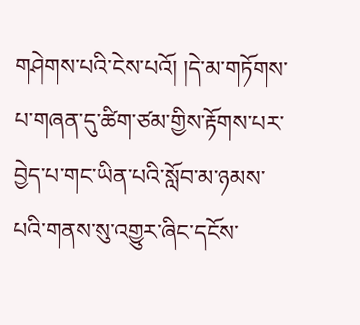གཤེགས་པའི་ངེས་པའོ། །དེ་མ་གཏོགས་པ་གཞན་དུ་ཚིག་ཙམ་གྱིས་རྟོགས་པར་བྱེད་པ་གང་ཡིན་པའི་སློབ་མ་ཉམས་པའི་གནས་སུ་འགྱུར་ཞིང་དངོས་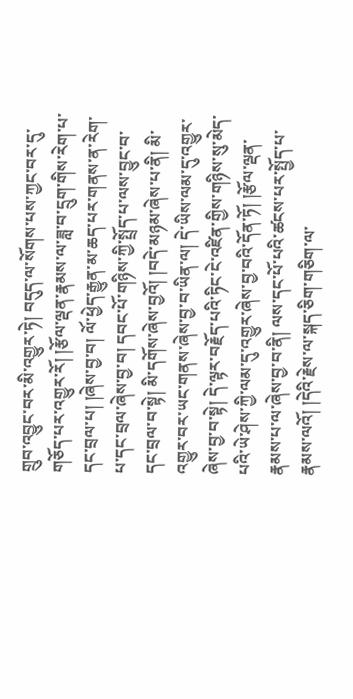གྲུབ་འབྱུང་བར་མི་འགྱུར་ཏེ། བདུད་ལ་སོགས་པས་ཀྱང་བར་དུ་གཅོད་པར་འགྱུར་རོ། །རྩོལ་ལྡན་རྣམས་ལ་ཟླ་བ་དྲུག་གིས་རེག་པ་དང་བྲལ་པ། །ཞེས་བྱ་བ། ལོ་ཕྱེད་རྒྱུན་མ་ཆད་པར་གནས་ན་རེག་པ་དང་བྲལ་ཞེས་བྱ་བ། དབང་པོ་གཉིས་ཀྱི་སྤྲོད་པ་ལས་བྱུང་བ་དང་བྲལ་བ་སྟེ། མི་དགོས་ཞེས་བྱའོ། །བདེ་མཉམ་ཞེས་པ་ནི། མི་འགྱུར་བར་ཡང་གནས་ཞེས་བྱ་བ་ཡིན་ལ། དེ་ཡིས་ལམ་དུ་འགྱུར་ཞེས་བྱ་བ་སྟེ། དེ་ལྟར་བརྗོད་པའི་ཏིང་ངེ་འཛིན་གྱིས་གཉིས་སུ་མེད་པའི་ཡེ་ཤེས་ཀྱི་ལམ་དུ་འགྱུར་ཞེས་བྱ་བའི་དོན་ཏོ། །རྩོལ་ལྡན་རྣམས་པ་ལ་ཞེས་བྱ་བ་ནི། ལས་དང་པོ་པའི་ཚངས་པར་སྤྱོད་པ་རྣམས་ལའོ། །དེའི་རྗེས་ལ་སྐད་ཅིག་གཅིག་ལ་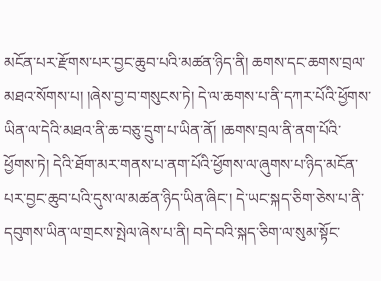མངོན་པར་རྫོགས་པར་བྱང་ཆུབ་པའི་མཚན་ཉིད་ནི། ཆགས་དང་ཆགས་བྲལ་མཐའ་སོགས་པ། །ཞེས་བྱ་བ་གསུངས་ཏེ། དེ་ལ་ཆགས་པ་ནི་དཀར་པོའི་ཕྱོགས་ཡིན་ལ་དེའི་མཐའ་ནི་ཆ་བཅུ་དྲུག་པ་ཡིན་ནོ། །ཆགས་བྲལ་ནི་ནག་པོའི་ཕྱོགས་ཏེ། དེའི་ཐོག་མར་གནས་པ་ནག་པོའི་ཕྱོགས་ལ་ཞུགས་པ་ཉིད་མངོན་པར་བྱང་ཆུབ་པའི་དུས་ལ་མཚན་ཉིད་ཡིན་ཞིང་། དེ་ཡང་སྐད་ཅིག་ཅེས་པ་ནི་དབུགས་ཡིན་ལ་གྲངས་སྤེལ་ཞེས་པ་ནི། བདེ་བའི་སྐད་ཅིག་ལ་སུམ་སྟོང་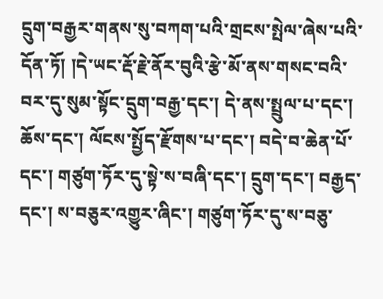དྲུག་བརྒྱར་གནས་སུ་བཀག་པའི་གྲངས་སྤེལ་ཞེས་པའི་དོན་ཏོ། །དེ་ཡང་རྡོ་རྗེ་ནོར་བུའི་རྩེ་མོ་ནས་གསང་བའི་བར་དུ་སུམ་སྟོང་དྲུག་བརྒྱ་དང་། དེ་ནས་སྤྲུལ་པ་དང་། ཆོས་དང་། ལོངས་སྤྱོད་རྫོགས་པ་དང་། བདེ་བ་ཆེན་པོ་དང་། གཙུག་ཏོར་དུ་སྟེ་ས་བཞི་དང་། དྲུག་དང་། བརྒྱད་དང་། ས་བཅུར་འགྱུར་ཞིང་། གཙུག་ཏོར་དུ་ས་བཅུ་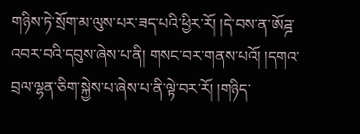གཉིས་ཏེ་སྲོག་མ་ལུས་པར་ཟད་པའི་ཕྱིར་རོ། །དེ་བས་ན་ཨོཌྜ་འབར་བའི་དབུས་ཞེས་པ་ནི། གསང་བར་གནས་པའོ། །དགའ་བྲལ་ལྷན་ཅིག་སྐྱེས་པ་ཞེས་པ་ནི་ལྟེ་བར་རོ། །གཉིད་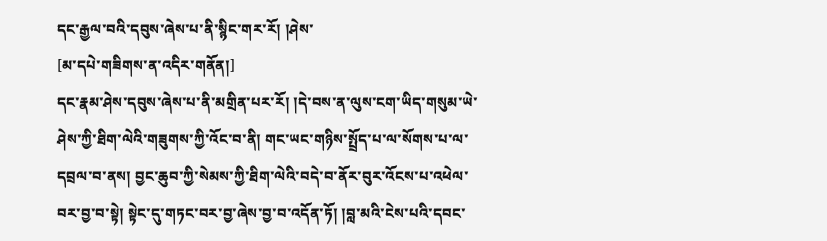དང་རྒྱལ་བའི་དབུས་ཞེས་པ་ནི་སྙིང་གར་རོ། །ཤེས་
[མ་དཔེ་གཟིགས་ན་འདིར་གནོན།]
དང་རྣམ་ཤེས་དབུས་ཞེས་པ་ནི་མགྲིན་པར་རོ། །དེ་བས་ན་ལུས་ངག་ཡིད་གསུམ་ཡེ་ཤེས་ཀྱི་ཐིག་ལེའི་གཟུགས་ཀྱི་འོང་བ་ནི། གང་ཡང་གཉིས་སྤྲོད་པ་ལ་སོགས་པ་ལ་དབྲལ་བ་ནས། བྱང་ཆུབ་ཀྱི་སེམས་ཀྱི་ཐིག་ལེའི་བདེ་བ་ནོར་བུར་འོངས་པ་འཕེལ་བར་བྱ་བ་སྟེ། སྟེང་དུ་གཏང་བར་བྱ་ཞེས་བྱ་བ་འདོན་ཏོ། །བླ་མའི་ངེས་པའི་དབང་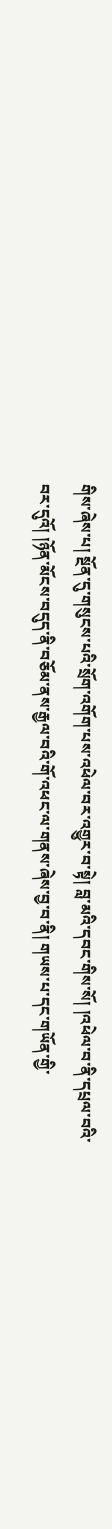གིས་ཞེས་པ། སྔོན་དུ་གསུངས་པའི་སྲོག་འགོག་པས་འཕེལ་བར་འགྱུར་བ་སྟེ། བླ་མའི་དབང་གིས་སོ། །འཕེལ་བ་ནི་དཔྲལ་བའི་བར་དུའོ། །ཉོན་མོངས་བདུད་ནི་བཅོམ་ནས་རྒྱལ་བའི་གོ་འཕང་ལ་གནས་ཞེས་བྱ་བ་ནི། གཡས་པ་དང་གཡོན་གྱི་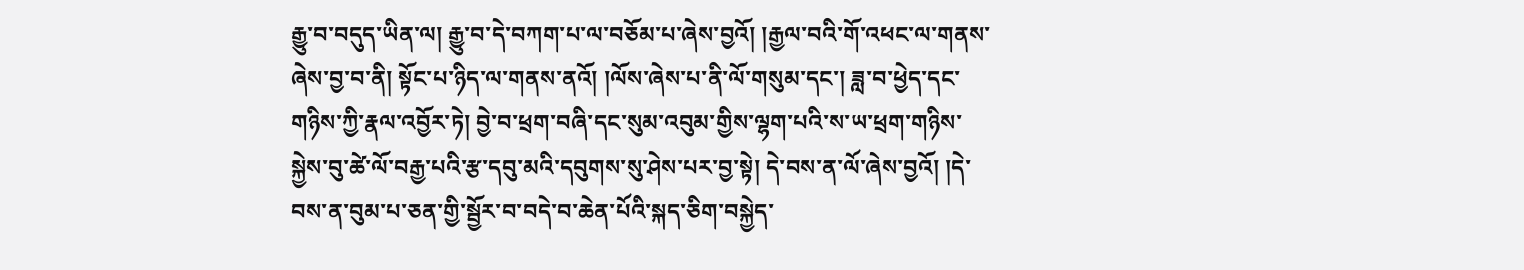རྒྱུ་བ་བདུད་ཡིན་ལ། རྒྱུ་བ་དེ་བཀག་པ་ལ་བཅོམ་པ་ཞེས་བྱའོ། །རྒྱལ་བའི་གོ་འཕང་ལ་གནས་ཞེས་བྱ་བ་ནི། སྟོང་པ་ཉིད་ལ་གནས་ནའོ། །ལོས་ཞེས་པ་ནི་ལོ་གསུམ་དང་། ཟླ་བ་ཕྱེད་དང་གཉིས་ཀྱི་རྣལ་འབྱོར་ཏེ། བྱེ་བ་ཕྲག་བཞི་དང་སུམ་འབུམ་གྱིས་ལྷག་པའི་ས་ཡ་ཕྲག་གཉིས་སྐྱེས་བུ་ཚེ་ལོ་བརྒྱ་པའི་རྩ་དབུ་མའི་དབུགས་སུ་ཤེས་པར་བྱ་སྟེ། དེ་བས་ན་ལོ་ཞེས་བྱའོ། །དེ་བས་ན་བུམ་པ་ཅན་གྱི་སྦྱོར་བ་བདེ་བ་ཆེན་པོའི་སྐད་ཅིག་བསྐྱེད་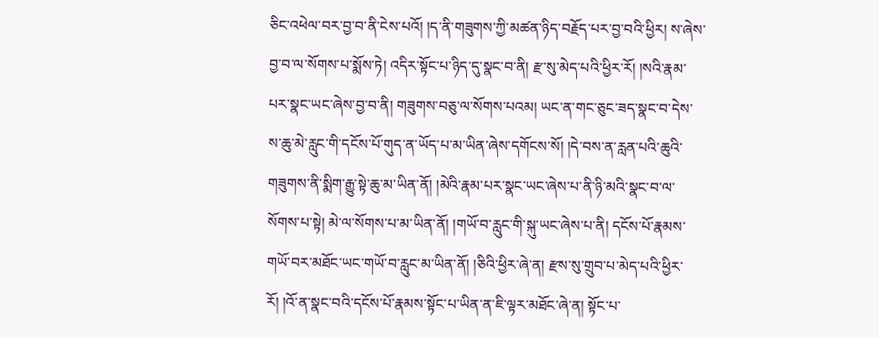ཅིང་འཕེལ་བར་བྱ་བ་ནི་ངེས་པའོ། །ད་ནི་གཟུགས་ཀྱི་མཚན་ཉིད་བརྗོད་པར་བྱ་བའི་ཕྱིར། ས་ཞེས་བྱ་བ་ལ་སོགས་པ་སྨོས་ཏེ། འདིར་སྟོང་པ་ཉིད་དུ་སྣང་བ་ནི། རྫ་སུ་མེད་པའི་ཕྱིར་རོ། །སའི་རྣམ་པར་སྣང་ཡང་ཞེས་བྱ་བ་ནི། གཟུགས་བཅུ་ལ་སོགས་པའམ། ཡང་ན་གང་ཅུང་ཟད་སྣང་བ་དེས་ས་ཆུ་མེ་རླུང་གི་དངོས་པོ་གུད་ན་ཡོད་པ་མ་ཡིན་ཞེས་དགོངས་སོ། །དེ་བས་ན་རླན་པའི་ཆུའི་གཟུགས་ནི་སྨིག་རྒྱུ་སྟེ་ཆུ་མ་ཡིན་ནོ། །མེའི་རྣམ་པར་སྣང་ཡང་ཞེས་པ་ནི་ཉི་མའི་སྣང་བ་ལ་སོགས་པ་སྟེ། མེ་ལ་སོགས་པ་མ་ཡིན་ནོ། །གཡོ་བ་རླུང་གི་སྐུ་ཡང་ཞེས་པ་ནི། དངོས་པོ་རྣམས་གཡོ་བར་མཐོང་ཡང་གཡོ་བ་རླུང་མ་ཡིན་ནོ། །ཅིའི་ཕྱིར་ཞེ་ན། རྫས་སུ་གྲུབ་པ་མེད་པའི་ཕྱིར་རོ། །འོ་ན་སྣང་བའི་དངོས་པོ་རྣམས་སྟོང་པ་ཡིན་ན་ཇི་ལྟར་མཐོང་ཞེ་ན། སྟོང་པ་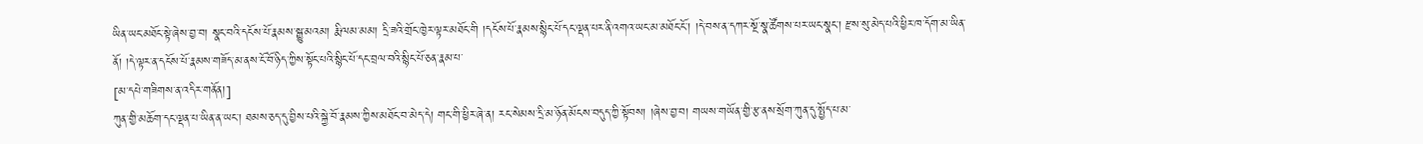ཡིན་ཡང་མཐོང་སྟེ་ཞེས་བྱ་བ། སྣང་བའི་དངོས་པོ་རྣམས་སྒྱུ་མའམ། རྨི་ལམ་མམ། དྲི་ཟའི་གྲོང་ཁྱེར་ལྟར་མཐོང་གི །དངོས་པོ་རྣམས་སྙིང་པོ་དང་ལྡན་པར་ནི་འགའ་ཡང་མ་མཐོང་ངོ་། །དེ་བས་ན་དཀར་སྔོ་སྣ་ཚོགས་པར་ཡང་སྣང་། རྫས་སུ་མེད་པའི་ཕྱིར་ཁ་དོག་མ་ཡིན་ནོ། །དེ་ལྟར་ན་དངོས་པོ་རྣམས་གཟོད་མ་ནས་ངོ་བོ་ཉིད་ཀྱིས་སྟོང་པའི་སྙིང་པོ་དང་བྲལ་བའི་སྙིང་པོ་ཅན་རྣམ་པ་
[མ་དཔེ་གཟིགས་ན་འདིར་གནོན།]
ཀུན་གྱི་མཆོག་དང་ལྡན་པ་ཡིན་ན་ཡང་། ཐམས་ཅད་དུ་བྱིས་པའི་སྐྱེ་བོ་རྣམས་ཀྱིས་མཐོང་བ་མེད་དེ། གང་གི་ཕྱིར་ཞེ་ན། རང་སེམས་དྲི་མ་ཉོན་མོངས་བདུད་ཀྱི་སྟོབས། །ཞེས་བྱ་བ། གཡས་གཡོན་གྱི་རྩ་ནས་སྲོག་ཀུན་དུ་སྤྱོད་པ་མ་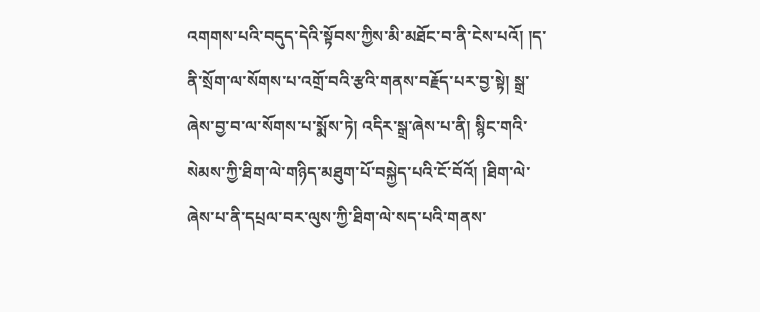འགགས་པའི་བདུད་དེའི་སྟོབས་ཀྱིས་མི་མཐོང་བ་ནི་ངེས་པའོ། །ད་ནི་སྲོག་ལ་སོགས་པ་འགྲོ་བའི་རྩའི་གནས་བརྗོད་པར་བྱ་སྟེ། སྒྲ་ཞེས་བྱ་བ་ལ་སོགས་པ་སྨོས་ཏེ། འདིར་སྒྲ་ཞེས་པ་ནི། སྙིང་གའི་སེམས་ཀྱི་ཐིག་ལེ་གཉིད་མཐུག་པོ་བསྐྱེད་པའི་ངོ་བོའོ། །ཐིག་ལེ་ཞེས་པ་ནི་དཔྲལ་བར་ལུས་ཀྱི་ཐིག་ལེ་སད་པའི་གནས་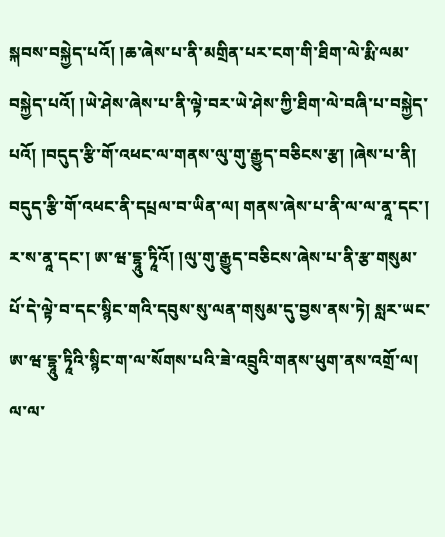སྐབས་བསྐྱེད་པའོ། །ཆ་ཞེས་པ་ནི་མགྲིན་པར་ངག་གི་ཐིག་ལེ་རྨི་ལམ་བསྐྱེད་པའོ། །ཡེ་ཤེས་ཞེས་པ་ནི་ལྟེ་བར་ཡེ་ཤེས་ཀྱི་ཐིག་ལེ་བཞི་པ་བསྐྱེད་པའོ། །བདུད་རྩི་གོ་འཕང་ལ་གནས་ལུ་གུ་རྒྱུད་བཅིངས་རྩ། །ཞེས་པ་ནི། བདུད་རྩི་གོ་འཕང་ནི་དཔྲལ་བ་ཡིན་ལ། གནས་ཞེས་པ་ནི་ལ་ལ་ནཱ་དང་། ར་ས་ནཱ་དང་། ཨ་ཝ་དྷཱུ་ཏཱིའོ། །ལུ་གུ་རྒྱུད་བཅིངས་ཞེས་པ་ནི་རྩ་གསུམ་པོ་དེ་ལྟེ་བ་དང་སྙིང་གའི་དབུས་སུ་ལན་གསུམ་དུ་བྱས་ནས་ཏེ། སླར་ཡང་ཨ་ཝ་དྷཱུ་ཏཱིའི་སྙིང་ག་ལ་སོགས་པའི་ཟེ་འབྲུའི་གནས་ཕུག་ནས་འགྲོ་ལ། ལ་ལ་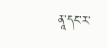ནཱ་དང་ར་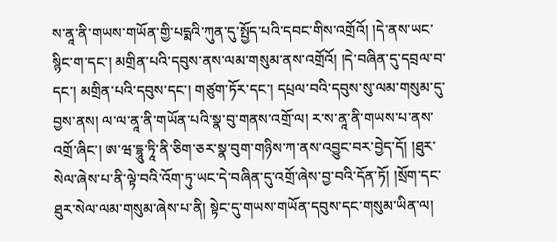ས་ནཱ་ནི་གཡས་གཡོན་གྱི་པདྨའི་ཀུན་དུ་སྤྱོད་པའི་དབང་གིས་འགྲོའོ། །དེ་ནས་ཡང་སྙིང་ག་དང་། མགྲིན་པའི་དབུས་ནས་ལམ་གསུམ་ནས་འགྲོའོ། །དེ་བཞིན་དུ་དབྲལ་བ་དང་། མགྲིན་པའི་དབུས་དང་། གཙུག་ཏོར་དང་། དཔྲལ་བའི་དབུས་སུ་ལམ་གསུམ་དུ་བྱས་ནས། ལ་ལ་ནཱ་ནི་གཡོན་པའི་སྣ་བུ་གནས་འགྲོ་ལ། ར་ས་ནཱ་ནི་གཡས་པ་ནས་འགྲོ་ཞིང་། ཨ་ཝ་དྷཱུ་ཏཱི་ནི་ཅིག་ཅར་སྣ་བུག་གཉིས་ཀ་ནས་འབྱུང་བར་བྱེད་དོ། །ཐུར་སེལ་ཞེས་པ་ནི་ལྟེ་བའི་འོག་ཏུ་ཡང་དེ་བཞིན་དུ་འགྲོ་ཞེས་བྱ་བའི་དོན་ཏོ། །སྲོག་དང་ཐུར་སེལ་ལམ་གསུམ་ཞེས་པ་ནི། སྟེང་དུ་གཡས་གཡོན་དབུས་དང་གསུམ་ཡིན་ལ།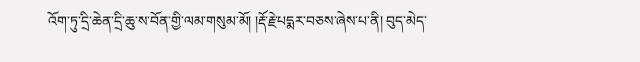འོག་ཏུ་དྲི་ཆེན་དྲི་ཆུ་ས་བོན་གྱི་ལམ་གསུམ་མོ། །རྡོ་རྗེ་པདྨར་བཅས་ཞེས་པ་ནི། བུད་མེད་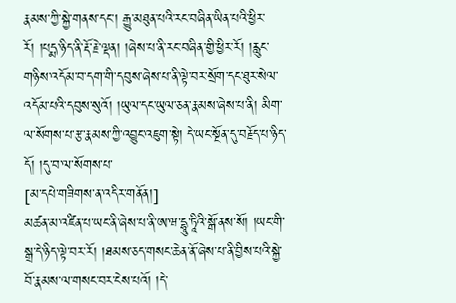རྣམས་ཀྱི་སྐྱེ་གནས་དང་། རྒྱུ་མཐུན་པའི་རང་བཞིན་ཡིན་པའི་ཕྱིར་རོ། །པདྨ་ཉིད་ནི་རྡོ་རྗེ་ལྡན། །ཞེས་པ་ནི་རང་བཞིན་གྱི་ཕྱིར་རོ། །རླུང་གཉིས་འདོམ་བ་དག་གི་དབུས་ཞེས་པ་ནི་ལྟེ་བར་སྲོག་དང་ཐུར་སེལ་འདོམ་པའི་དབུས་སུའོ། །ཡུལ་དང་ཡུལ་ཅན་རྣམས་ཞེས་པ་ནི། མིག་ལ་སོགས་པ་རྩ་རྣམས་ཀྱི་འབྱུང་འཇུག་སྟེ། དེ་ཡང་སྔོན་དུ་བརྗོད་པ་ཉིད་དོ། །དུ་བ་ལ་སོགས་པ་
[མ་དཔེ་གཟིགས་ན་འདིར་གནོན།]
མཚན་མ་འཛིན་པ་ཡང་ནི་ཞེས་པ་ནི་ཨ་ཝ་དྷཱུ་ཏཱིའི་སྒོ་ནས་སོ། །ཡང་གི་སྒྲ་དེ་ཉིད་ལྟེ་བར་རོ། །ཐམས་ཅད་གསང་ཆེན་ནོ་ཞེས་པ་ནི་བྱིས་པའི་སྐྱེ་བོ་རྣམས་ལ་གསང་བར་ངེས་པའོ། །དེ་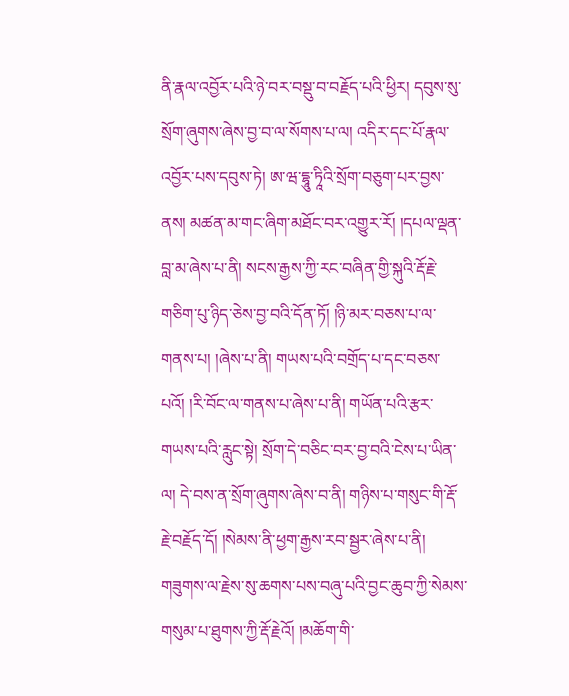ནི་རྣལ་འབྱོར་པའི་ཉེ་བར་བསྡུ་བ་བརྗོད་པའི་ཕྱིར། དབུས་སུ་སྲོག་ཞུགས་ཞེས་བྱ་བ་ལ་སོགས་པ་ལ། འདིར་དང་པོ་རྣལ་འབྱོར་པས་དབུས་ཏེ། ཨ་ཝ་དྷཱུ་ཏཱིའི་སྲོག་བཅུག་པར་བྱས་ནས། མཚན་མ་གང་ཞིག་མཐོང་བར་འགྱུར་རོ། །དཔལ་ལྡན་བླ་མ་ཞེས་པ་ནི། སངས་རྒྱས་ཀྱི་རང་བཞིན་གྱི་སྐུའི་རྡོ་རྗེ་གཅིག་པུ་ཉིད་ཅེས་བྱ་བའི་དོན་ཏོ། །ཉི་མར་བཅས་པ་ལ་གནས་པ། །ཞེས་པ་ནི། གཡས་པའི་བགྲོད་པ་དང་བཅས་པའོ། །རི་བོང་ལ་གནས་པ་ཞེས་པ་ནི། གཡོན་པའི་རྩར་གཡས་པའི་རླུང་སྟེ། སྲོག་དེ་བཅིང་བར་བྱ་བའི་ངེས་པ་ཡིན་ལ། དེ་བས་ན་སྲོག་ཞུགས་ཞེས་བ་ནི། གཉིས་པ་གསུང་གི་རྡོ་རྗེ་བརྗོད་དོ། །སེམས་ནི་ཕྱག་རྒྱས་རབ་སྦྱར་ཞེས་པ་ནི། གཟུགས་ལ་རྗེས་སུ་ཆགས་པས་བཞུ་པའི་བྱང་ཆུབ་ཀྱི་སེམས་གསུམ་པ་ཐུགས་ཀྱི་རྡོ་རྗེའོ། །མཆོག་གི་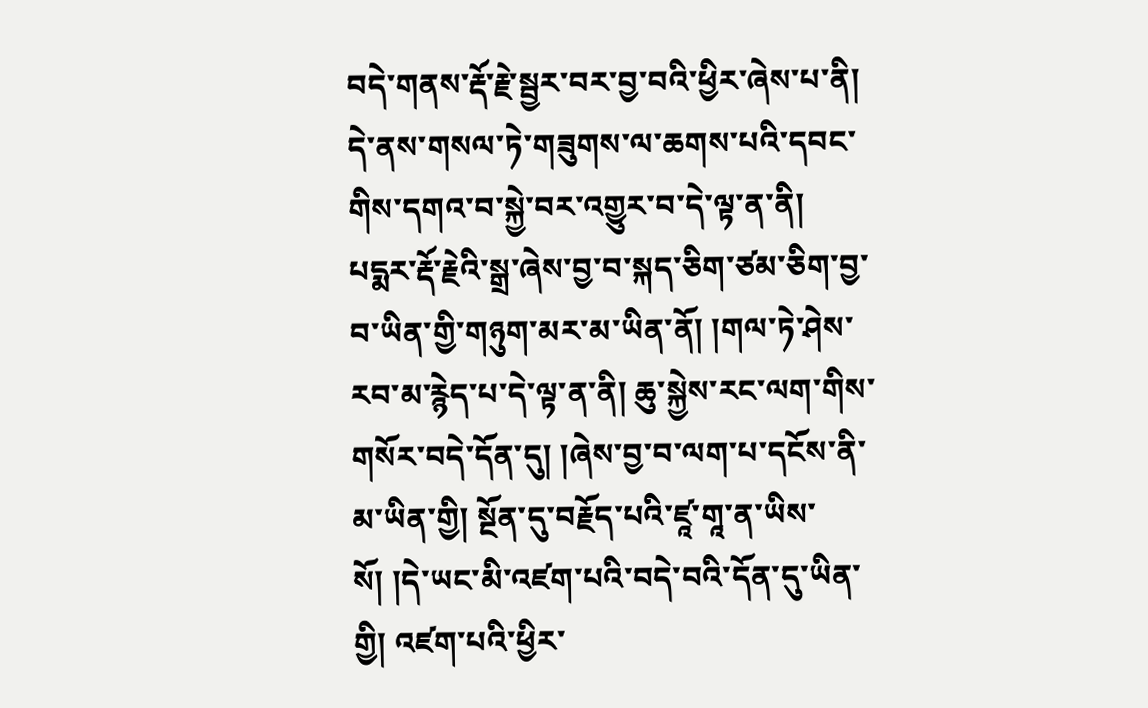བདེ་གནས་རྡོ་རྗེ་སྦྱར་བར་བྱ་བའི་ཕྱིར་ཞེས་པ་ནི། དེ་ནས་གསལ་ཏེ་གཟུགས་ལ་ཆགས་པའི་དབང་གིས་དགའ་བ་སྐྱེ་བར་འགྱུར་བ་དེ་ལྟ་ན་ནི། པདྨར་རྡོ་རྗེའི་སྒྲ་ཞེས་བྱ་བ་སྐད་ཅིག་ཙམ་ཅིག་བྱ་བ་ཡིན་གྱི་གཉུག་མར་མ་ཡིན་ནོ། །གལ་ཏེ་ཤེས་རབ་མ་རྙེད་པ་དེ་ལྟ་ན་ནི། ཆུ་སྐྱེས་རང་ལག་གིས་གསོར་བདེ་དོན་དུ། །ཞེས་བྱ་བ་ལག་པ་དངོས་ནི་མ་ཡིན་གྱི། སྔོན་དུ་བརྗོད་པའི་ཛཱ་གཱ་ན་ཡིས་སོ། །དེ་ཡང་མི་འཛག་པའི་བདེ་བའི་དོན་དུ་ཡིན་གྱི། འཛག་པའི་ཕྱིར་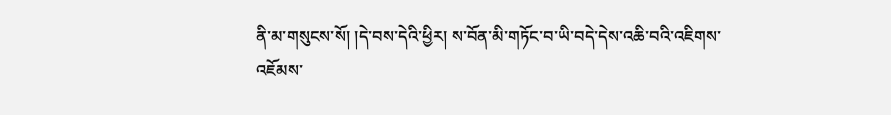ནི་མ་གསུངས་སོ། །དེ་བས་དེའི་ཕྱིར། ས་བོན་མི་གཏོང་བ་ཡི་བདེ་དེས་འཆི་བའི་འཇིགས་འཇོམས་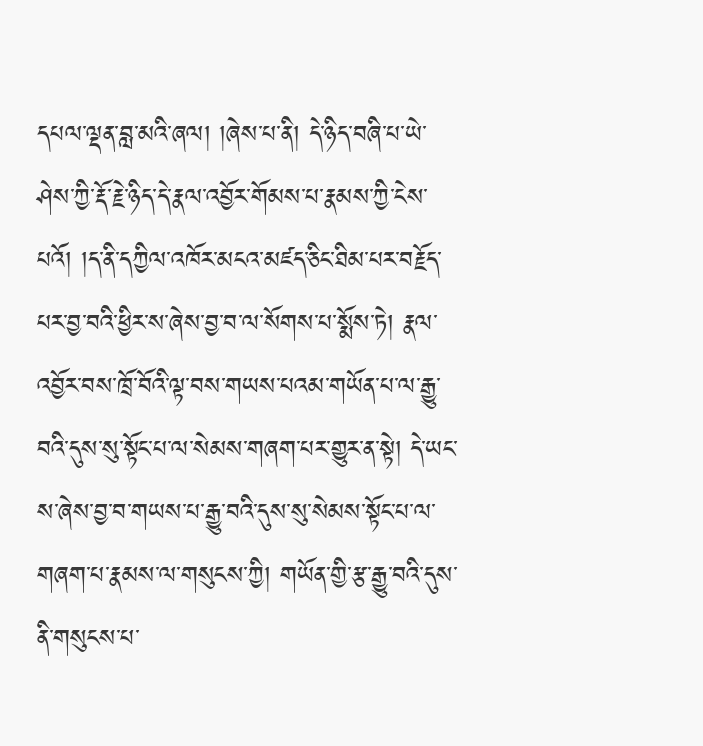དཔལ་ལྡན་བླ་མའི་ཞལ། །ཞེས་པ་ནི། དེ་ཉིད་བཞི་པ་ཡེ་ཤེས་ཀྱི་རྡོ་རྗེ་ཉིད་དེ་རྣལ་འབྱོར་གོམས་པ་རྣམས་ཀྱི་ངེས་པའོ། །ད་ནི་དཀྱིལ་འཁོར་མངའ་མཛད་ཅིང་ཐིམ་པར་བརྗོད་པར་བྱ་བའི་ཕྱིར་ས་ཞེས་བྱ་བ་ལ་སོགས་པ་སྨོས་ཏེ། རྣལ་འབྱོར་བས་ཁྲོ་བོའི་ལྟ་བས་གཡས་པའམ་གཡོན་པ་ལ་རྒྱུ་བའི་དུས་སུ་སྟོང་པ་ལ་སེམས་གཞག་པར་གྱུར་ན་སྟེ། དེ་ཡང་ས་ཞེས་བྱ་བ་གཡས་པ་རྒྱུ་བའི་དུས་སུ་སེམས་སྟོང་པ་ལ་གཞག་པ་རྣམས་ལ་གསུངས་ཀྱི། གཡོན་གྱི་རྩ་རྒྱུ་བའི་དུས་ནི་གསུངས་པ་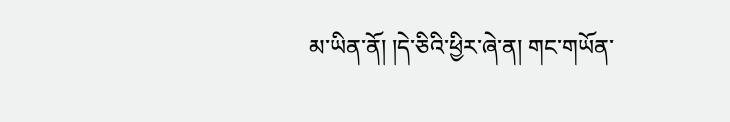མ་ཡིན་ནོ། །དེ་ཅིའི་ཕྱིར་ཞེ་ན། གང་གཡོན་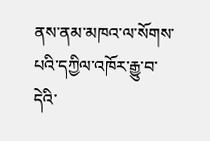ནས་ནམ་མཁའ་ལ་སོགས་པའི་དཀྱིལ་འཁོར་རྒྱུ་བ་དེའི་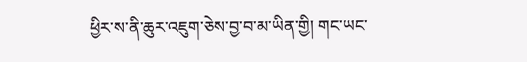ཕྱིར་ས་ནི་ཆུར་འཇུག་ཅེས་བྱ་བ་མ་ཡིན་གྱི། གང་ཡང་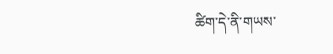ཚིག་དེ་ནི་གཡས་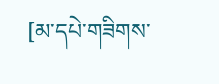[མ་དཔེ་གཟིགས་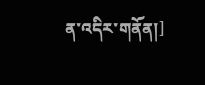ན་འདིར་གནོན།]